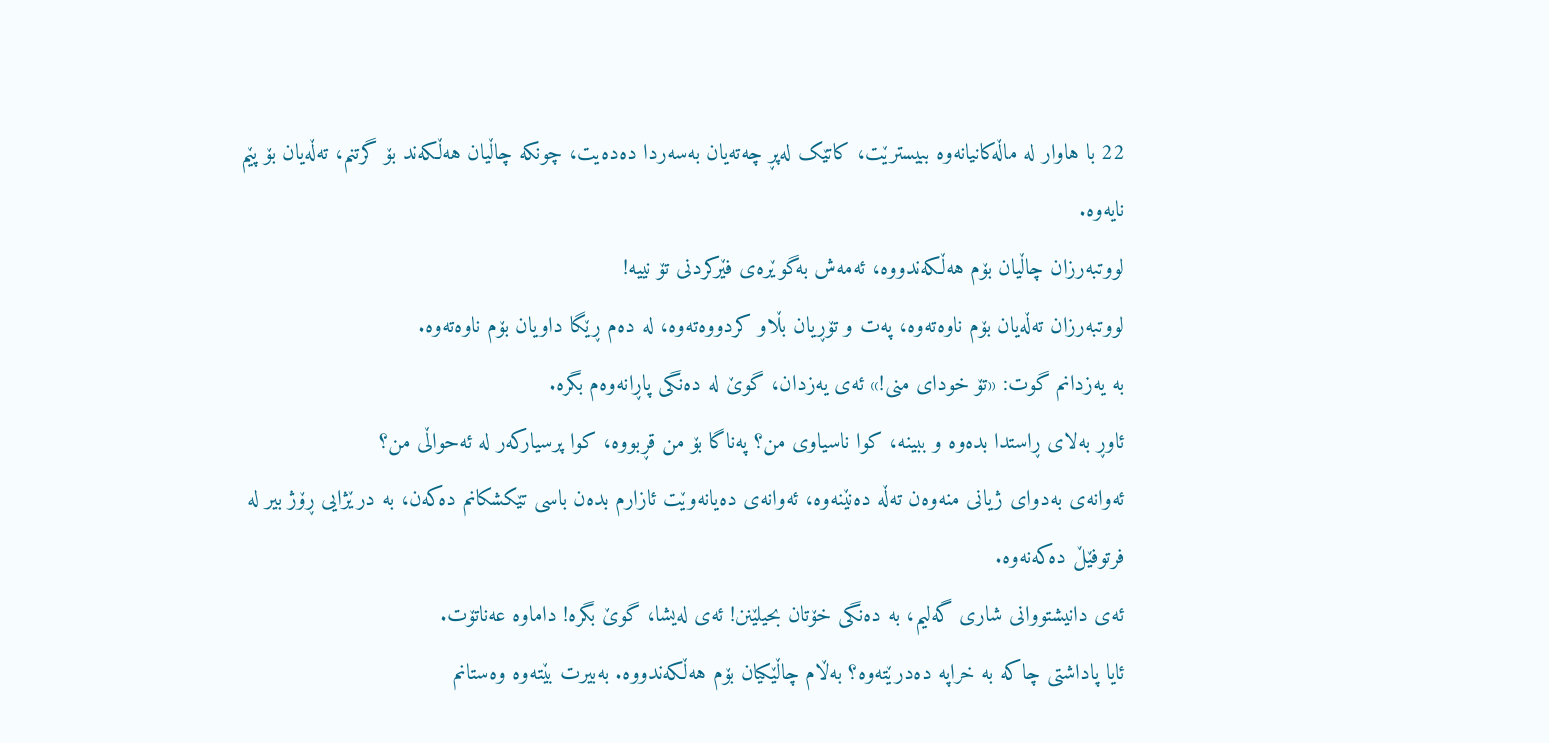22 با هاوار لە ماڵەکانیانەوە ببیسترێت، کاتێک لەپڕ چەتەیان بەسەردا دەدەیت، چونکە چاڵیان هەڵکەند بۆ گرتنم، تەڵەیان بۆ پێم نایەوە.
لووتبەرزان چاڵیان بۆم هەڵکەندووە، ئەمەش بەگوێرەی فێرکردنی تۆ نییە!
لووتبەرزان تەڵەیان بۆم ناوەتەوە، پەت و تۆڕیان بڵاو کردووەتەوە، لە دەم ڕێگا داویان بۆم ناوەتەوە.
بە یەزدانم گوت: «تۆ خودای منی!» ئەی یەزدان، گوێ لە دەنگی پاڕانەوەم بگرە.
ئاوڕ بەلای ڕاستدا بدەوە و ببینە، کوا ناسیاوی من؟ پەناگا بۆ من قڕبووە، کوا پرسیارکەر لە ئەحواڵی من؟
ئەوانەی بەدوای ژیانی منەوەن تەڵە دەنێنەوە، ئەوانەی دەیانەوێت ئازارم بدەن باسی تێکشکانم دەکەن، بە درێژایی ڕۆژ بیر لە فرتوفێڵ دەکەنەوە.
ئەی دانیشتووانی شاری گەلیم، بە دەنگی خۆتان بحیلێنن! ئەی لەیشا، گوێ بگرە! داماوە عەناتۆت.
ئایا پاداشتی چاکە بە خراپە دەدرێتەوە؟ بەڵام چاڵێکیان بۆم هەڵکەندووە. بەبیرت بێتەوە وەستانم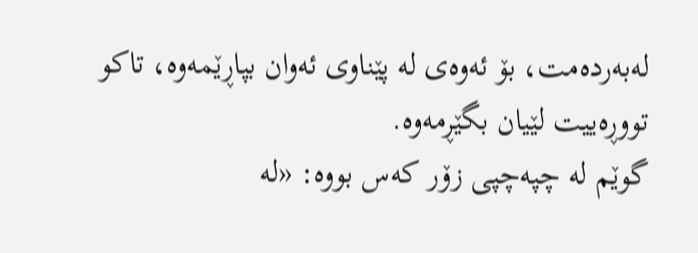لەبەردەمت، بۆ ئەوەی لە پێناوی ئەوان بپاڕێمەوە، تاکو تووڕەییت لێیان بگێڕمەوە.
گوێم لە چپەچپی زۆر کەس بووە: «لە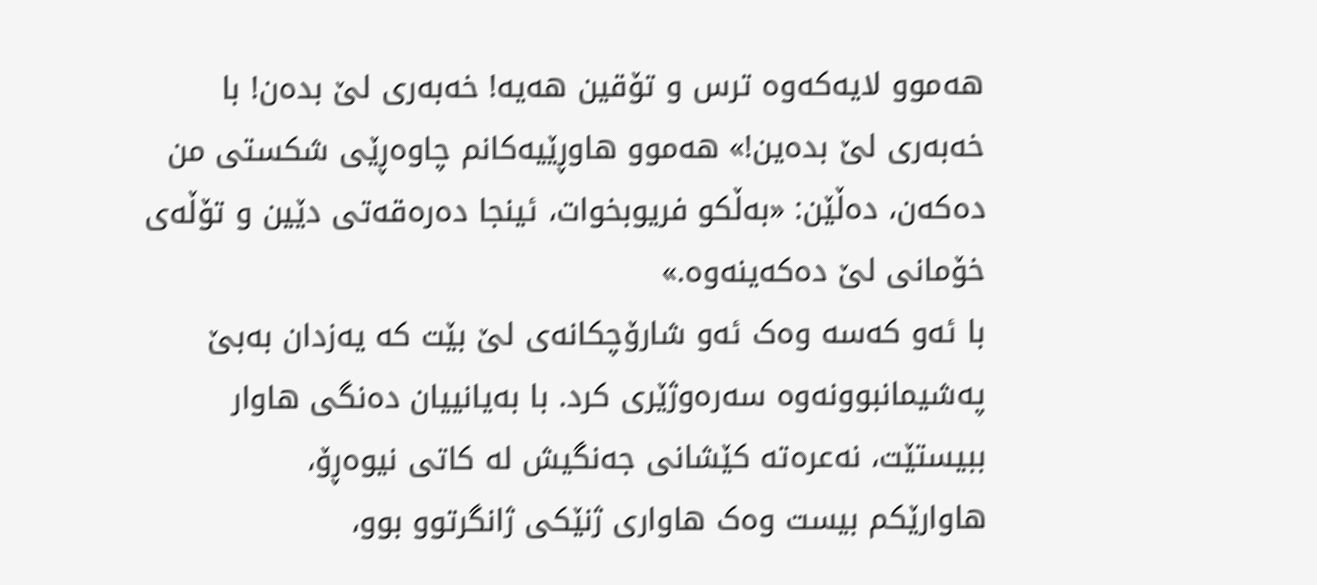هەموو لایەکەوە ترس و تۆقین هەیە! خەبەری لێ بدەن! با خەبەری لێ بدەین!» هەموو هاوڕێیەکانم چاوەڕێی شکستی من دەکەن، دەڵێن: «بەڵکو فریوبخوات، ئینجا دەرەقەتی دێین و تۆڵەی خۆمانی لێ دەکەینەوە.»
با ئەو کەسە وەک ئەو شارۆچکانەی لێ بێت کە یەزدان بەبێ پەشیمانبوونەوە سەرەوژێری کرد. با بەیانییان دەنگی هاوار ببیستێت، نەعرەتە کێشانی جەنگیش لە کاتی نیوەڕۆ،
هاوارێکم بیست وەک هاواری ژنێکی ژانگرتوو بوو،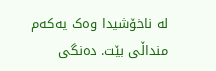لە ناخۆشیدا وەک یەکەم منداڵی بێت. دەنگی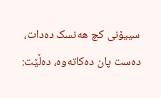سییۆنی کچ هەنسک دەدات، دەست پان دەکاتەوە، دەڵێت: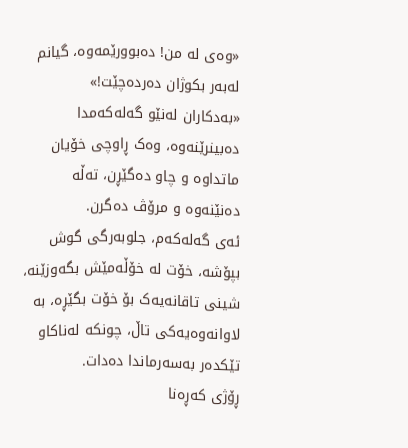«وەی لە من! دەبوورێمەوە، گیانم لەبەر بکوژان دەردەچێت!»
«بەدکاران لەنێو گەلەکەمدا دەبینرێنەوە، وەک ڕاوچی خۆیان ماتداوە و چاو دەگێڕن، تەڵە دەنێنەوە و مرۆڤ دەگرن.
ئەی گەلەکەم، جلوبەرگی گوش بپۆشە، خۆت لە خۆڵەمێش بگەوزێنە، شینی تاقانەیەک بۆ خۆت بگێڕە، بە لاوانەوەیەکی تاڵ، چونکە لەناکاو تێکدەر بەسەرماندا دەدات.
ڕۆژی کەڕەنا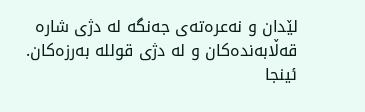لێدان و نەعرەتەی جەنگە لە دژی شارە قەڵابەندەکان و لە دژی قوللە بەرزەکان.
ئینجا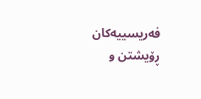فەریسییەکان ڕۆیشتن و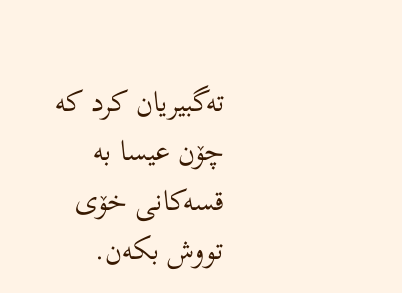تەگبیریان کرد کە چۆن عیسا بە قسەکانی خۆی تووش بکەن.